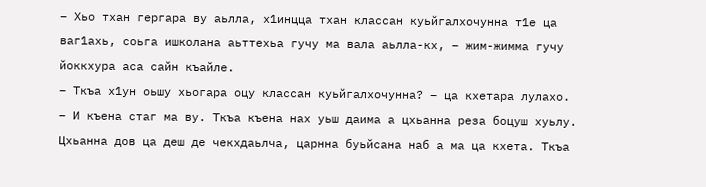– Хьо тхан гергара ву аьлла, х1инцца тхан классан куьйгалхочунна т1е ца ваг1ахь, соьга ишколана аьттехьа гучу ма вала аьлла-кх, – жим-жимма гучу йоккхура аса сайн къайле.
– Ткъа х1ун оьшу хьогара оцу классан куьйгалхочунна? – ца кхетара лулахо.
– И къена стаг ма ву. Ткъа къена нах уьш даима а цхьанна реза боцуш хуьлу. Цхьанна дов ца деш де чекхдаьлча, царнна буьйсана наб а ма ца кхета. Ткъа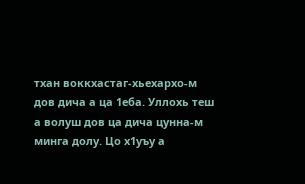тхан воккхастаг-хьехархо-м дов дича а ца 1еба. Уллохь теш а волуш дов ца дича цунна-м минга долу. Цо х1уъу а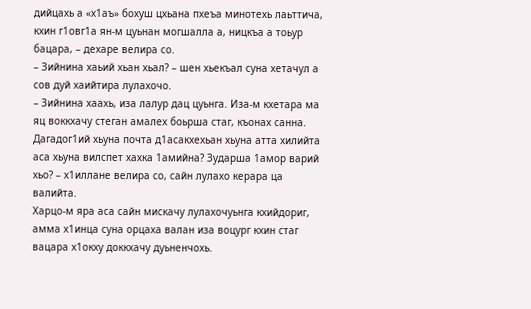дийцахь а «х1аъ» бохуш цхьана пхеъа минотехь лаьттича, кхин г1овг1а ян-м цуьнан могшалла а, ницкъа а тоьур бацара, – дехаре велира со.
– Зийнина хаьий хьан хьал? – шен хьекъал суна хетачул а сов дуй хаийтира лулахочо.
– Зийнина хаахь, иза лалур дац цуьнга. Иза-м кхетара ма яц воккхачу стеган амалех боьрша стаг, къонах санна. Дагадог1ий хьуна почта д1асакхехьан хьуна атта хилийта аса хьуна вилспет хахка 1амийна? Зударша 1амор варий хьо? – х1иллане велира со, сайн лулахо керара ца валийта.
Харцо-м яра аса сайн мискачу лулахочуьнга кхийдориг, амма х1инца суна орцаха валан иза воцург кхин стаг вацара х1окху доккхачу дуьненчохь.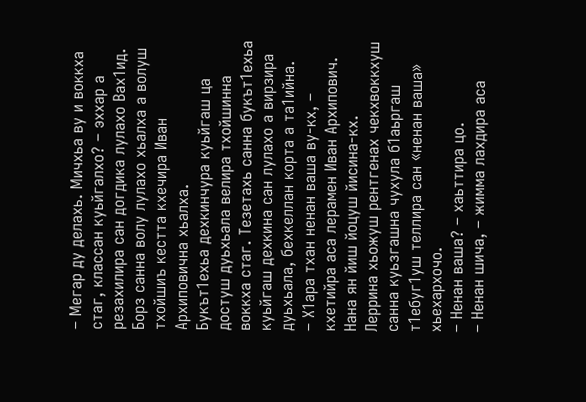– Мегар ду делахь. Мичхьа ву и воккха стаг, классан куьйгалхо? – эххар а резахилира сан догдика лулахо Вах1ид.
Борз санна волу лулахо хьалха а волуш тхойшиъ кестта кхечира Иван Архиповична хьалха.
Букът1ехьа дехкинчура куьйгаш ца достуш дуьхьала велира тхойшинна воккха стаг. Тезетахь санна букът1ехьа куьйгаш дехкина сан лулахо а вирзира дуьхьала, бехкеллан корта а та1ийна.
– Х1ара тхан ненан ваша ву-кх, – кхетийра аса лерамен Иван Архипович. Нана ян йиш йоцуш йисина-кх.
Леррина хьожуш рентгенах чекхвоккхуш санна куьзгашна чухула б1аьргаш т1ебуг1уш теллира сан «ненан ваша» хьехархочо.
– Ненан ваша? – хаьттира цо.
– Ненан шича, – жимма лахдира аса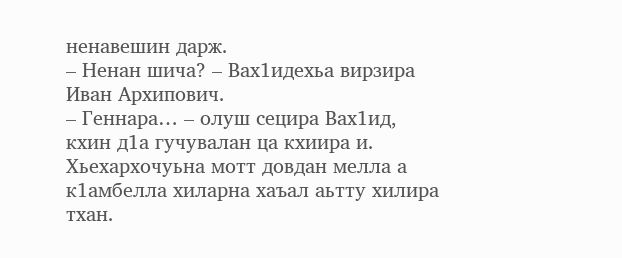ненавешин дарж.
– Ненан шича? – Вах1идехьа вирзира Иван Архипович.
– Геннара… – олуш сецира Вах1ид, кхин д1а гучувалан ца кхиира и.
Хьехархочуьна мотт довдан мелла а к1амбелла хиларна хаъал аьтту хилира тхан.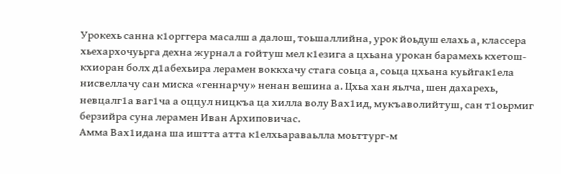Урокехь санна к1орггера масалш а далош, тоьшаллийна, урок йоьдуш елахь а, классера хьехархочуьрга дехна журнал а гойтуш мел к1езига а цхьана урокан барамехь кхетош-кхиоран болх д1абехьира лерамен воккхачу стага соьца а, соьца цхьана куьйгак1ела нисвеллачу сан миска «геннарчу» ненан вешина а. Цхьа хан яьлча, шен дахарехь, невцалг1а ваг1ча а оццул ницкъа ца хилла волу Вах1ид, мукъаволийтуш, сан т1оьрмиг берзийра суна лерамен Иван Архиповичас.
Амма Вах1идана ша иштта атта к1елхьараваьлла моьттург-м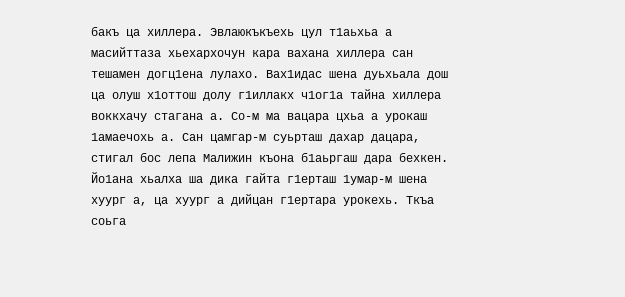бакъ ца хиллера. Эвлаюкъкъехь цул т1аьхьа а масийттаза хьехархочун кара вахана хиллера сан тешамен догц1ена лулахо. Вах1идас шена дуьхьала дош ца олуш х1оттош долу г1иллакх ч1ог1а тайна хиллера воккхачу стагана а. Со-м ма вацара цхьа а урокаш 1амаечохь а. Сан цамгар-м суьрташ дахар дацара, стигал бос лепа Малижин къона б1аьргаш дара бехкен. Йо1ана хьалха ша дика гайта г1ерташ 1умар-м шена хуург а, ца хуург а дийцан г1ертара урокехь. Ткъа соьга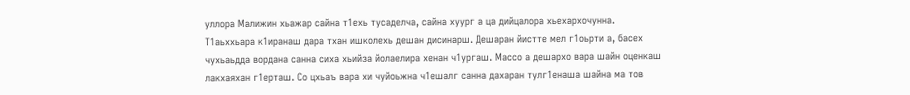уллора Малижин хьажар сайна т1ехь тусаделча, сайна хуург а ца дийцалора хьехархочунна.
Т1аьххьара к1иранаш дара тхан ишколехь дешан дисинарш. Дешаран йистте мел г1оьрти а, басех чухьаьдда вордана санна сиха хьийза йолаелира хенан ч1ургаш. Массо а дешархо вара шайн оценкаш лакхаяхан г1ерташ. Со цхьаъ вара хи чуйоьжна ч1ешалг санна дахаран тулг1енаша шайна ма тов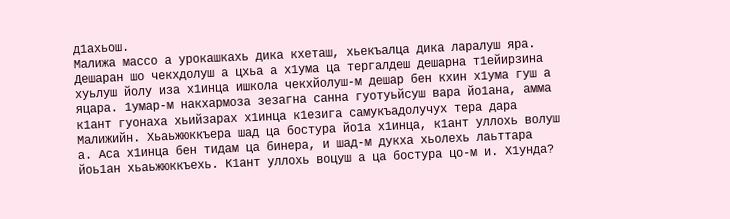д1ахьош.
Малижа массо а урокашкахь дика кхеташ, хьекъалца дика ларалуш яра. Дешаран шо чекхдолуш а цхьа а х1ума ца тергалдеш дешарна т1ейирзина хуьлуш йолу иза х1инца ишкола чекхйолуш-м дешар бен кхин х1ума гуш а яцара. 1умар-м накхармоза зезагна санна гуотуьйсуш вара йо1ана, амма к1ант гуонаха хьийзарах х1инца к1езига самукъадолучух тера дара Малижийн. Хьаьжюккъера шад ца бостура йо1а х1инца, к1ант уллохь волуш а. Аса х1инца бен тидам ца бинера, и шад-м дукха хьолехь лаьттара йоь1ан хьаьжюккъехь. К1ант уллохь воцуш а ца бостура цо-м и. Х1унда?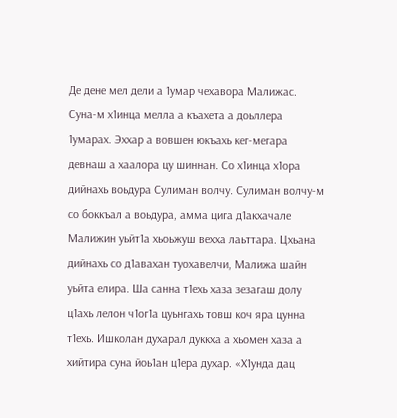Де дене мел дели а 1умар чехавора Малижас. Суна-м х1инца мелла а къахета а доьллера 1умарах. Эххар а вовшен юкъахь кег-мегара девнаш а хаалора цу шиннан. Со х1инца х1ора дийнахь воьдура Сулиман волчу. Сулиман волчу-м со боккъал а воьдура, амма цига д1акхачале Малижин уьйт1а хьоьжуш вехха лаьттара. Цхьана дийнахь со д1авахан туохавелчи, Малижа шайн уьйта елира. Ша санна т1ехь хаза зезагаш долу ц1ахь лелон ч1ог1а цуьнгахь товш коч яра цунна т1ехь. Ишколан духарал дуккха а хьомен хаза а хийтира суна йоь1ан ц1ера духар. «Х1унда дац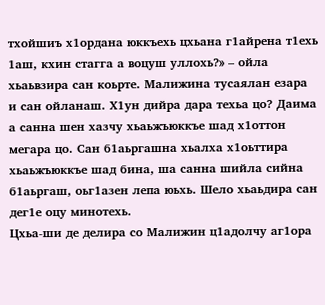тхойшиъ х1ордана юккъехь цхьана г1айрена т1ехь 1аш, кхин стагга а воцуш уллохь?» – ойла хьаьвзира сан коьрте. Малижина тусаялан езара и сан ойланаш. Х1ун дийра дара техьа цо? Даима а санна шен хазчу хьаьжъюккъе шад х1оттон мегара цо. Сан б1аьргашна хьалха х1оьттира хьаьжъюккъе шад бина, ша санна шийла сийна б1аьргаш, оьг1азен лепа юьхь. Шело хьаьдира сан дег1е оцу минотехь.
Цхьа-ши де делира со Малижин ц1адолчу аг1ора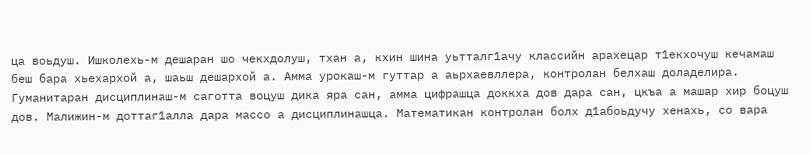ца воьдуш. Ишколехь-м дешаран шо чекхдолуш, тхан а, кхин шина уьтталг1ачу классийн арахецар т1екхочуш кечамаш беш бара хьехархой а, шаьш дешархой а. Амма урокаш-м гуттар а аьрхаевллера, контролан белхаш доладелира. Гуманитаран дисциплинаш-м саготта воцуш дика яра сан, амма цифрашца доккха дов дара сан, цкъа а машар хир боцуш дов. Малижин-м доттаг1алла дара массо а дисциплинашца. Математикан контролан болх д1абоьдучу хенахь, со вара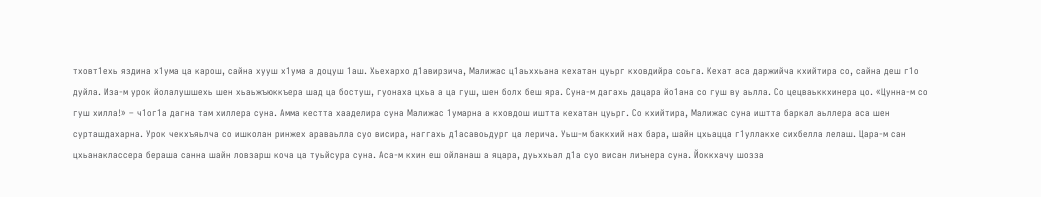тховт1ехь яздина х1ума ца карош, сайна хууш х1ума а доцуш 1аш. Хьехархо д1авирзича, Малижас ц1аьххьана кехатан цуьрг кховдийра соьга. Кехат аса даржийча кхийтира со, сайна деш г1о дуйла. Иза-м урок йолалушшехь шен хьаьжъюккъера шад ца бостуш, гуонаха цхьа а ца гуш, шен болх беш яра. Суна-м дагахь дацара йо1ана со гуш ву аьлла. Со цецваьккхинера цо. «Цунна-м со гуш хилла!» – ч1ог1а дагна там хиллера суна. Амма кестта хааделира суна Малижас 1умарна а кховдош иштта кехатан цуьрг. Со кхийтира, Малижас суна иштта баркал аьллера аса шен сурташдахарна. Урок чекхъяьлча со ишколан ринжех араваьлла суо висира, наггахь д1асавоьдург ца лерича. Уьш-м баккхий нах бара, шайн цхьацца г1уллакхе сихбелла лелаш. Цара-м сан цхьанаклассера бераша санна шайн ловзарш коча ца туьйсура суна. Аса-м кхин еш ойланаш а яцара, дуьххьал д1а суо висан лиънера суна. Йоккхачу шозза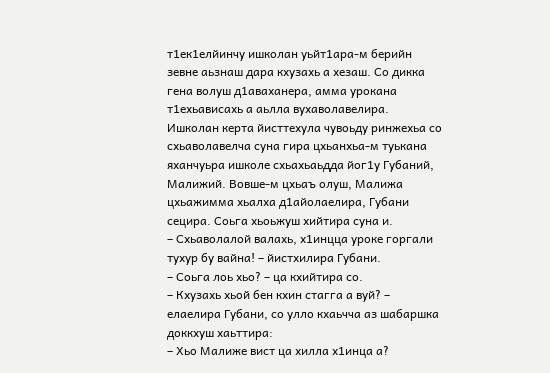т1ек1елйинчу ишколан уьйт1ара-м берийн зевне аьзнаш дара кхузахь а хезаш. Со дикка гена волуш д1аваханера, амма урокана т1ехьависахь а аьлла вухаволавелира. Ишколан керта йисттехула чувоьду ринжехьа со схьаволавелча суна гира цхьанхьа-м туькана яханчуьра ишколе схьахьаьдда йог1у Губаний, Малижий. Вовше-м цхьаъ олуш, Малижа цхьажимма хьалха д1айолаелира, Губани сецира. Соьга хьоьжуш хийтира суна и.
– Схьаволалой валахь, х1инцца уроке горгали тухур бу вайна! – йистхилира Губани.
– Соьга лоь хьо? – ца кхийтира со.
– Кхузахь хьой бен кхин стагга а вуй? – елаелира Губани, со улло кхаьчча аз шабаршка доккхуш хаьттира:
– Хьо Малиже вист ца хилла х1инца а?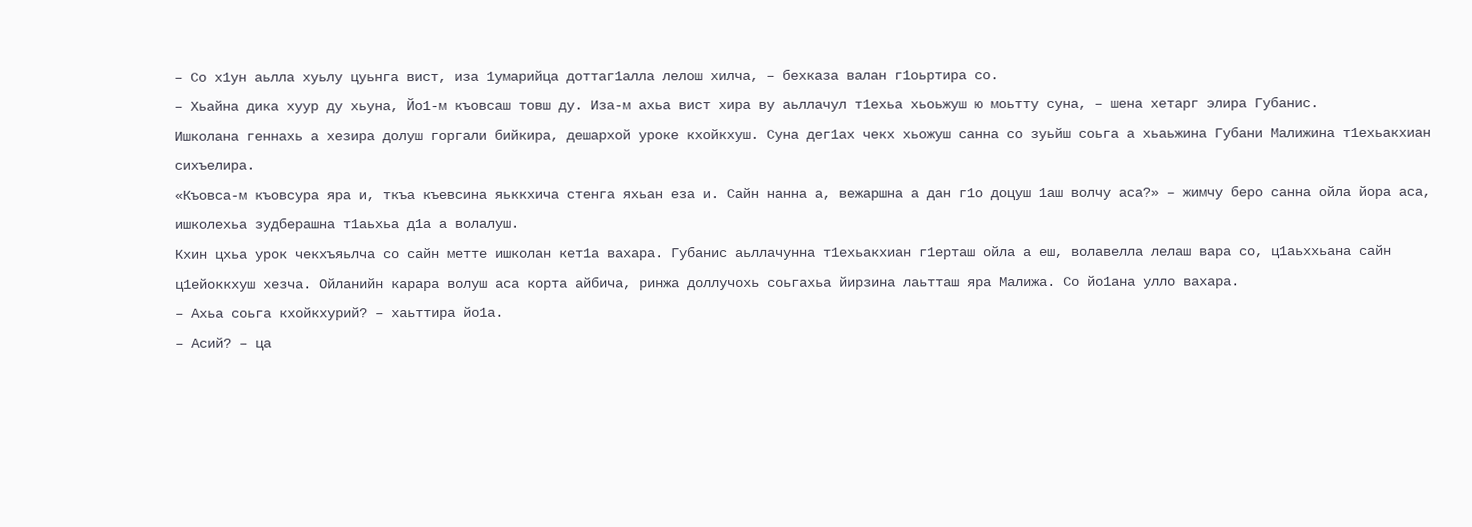– Со х1ун аьлла хуьлу цуьнга вист, иза 1умарийца доттаг1алла лелош хилча, – бехказа валан г1оьртира со.
– Хьайна дика хуур ду хьуна, Йо1-м къовсаш товш ду. Иза-м ахьа вист хира ву аьллачул т1ехьа хьоьжуш ю моьтту суна, – шена хетарг элира Губанис.
Ишколана геннахь а хезира долуш горгали бийкира, дешархой уроке кхойкхуш. Суна дег1ах чекх хьожуш санна со зуьйш соьга а хьаьжина Губани Малижина т1ехьакхиан сихъелира.
«Къовса-м къовсура яра и, ткъа къевсина яьккхича стенга яхьан еза и. Сайн нанна а, вежаршна а дан г1о доцуш 1аш волчу аса?» – жимчу беро санна ойла йора аса, ишколехьа зудберашна т1аьхьа д1а а волалуш.
Кхин цхьа урок чекхъяьлча со сайн метте ишколан кет1а вахара. Губанис аьллачунна т1ехьакхиан г1ерташ ойла а еш, волавелла лелаш вара со, ц1аьххьана сайн ц1ейоккхуш хезча. Ойланийн карара волуш аса корта айбича, ринжа доллучохь соьгахьа йирзина лаьтташ яра Малижа. Со йо1ана улло вахара.
– Ахьа соьга кхойкхурий? – хаьттира йо1а.
– Асий? – ца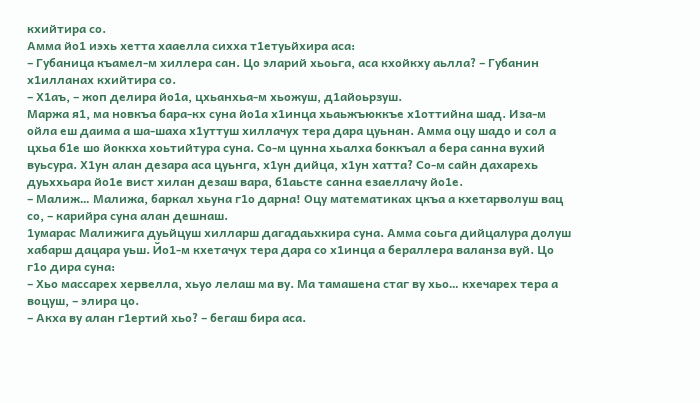кхийтира со.
Амма йо1 иэхь хетта хааелла сихха т1етуьйхира аса:
– Губаница къамел-м хиллера сан. Цо эларий хьоьга, аса кхойкху аьлла? – Губанин х1илланах кхийтира со.
– Х1аъ, – жоп делира йо1а, цхьанхьа-м хьожуш, д1айоьрзуш.
Маржа я1, ма новкъа бара-кх суна йо1а х1инца хьаьжъюккъе х1оттийна шад. Иза-м ойла еш даима а ша-шаха х1уттуш хиллачух тера дара цуьнан. Амма оцу шадо и сол а цхьа б1е шо йоккха хоьтийтура суна. Со-м цунна хьалха боккъал а бера санна вухий вуьсура. Х1ун алан дезара аса цуьнга, х1ун дийца, х1ун хатта? Со-м сайн дахарехь дуьххьара йо1е вист хилан дезаш вара, б1аьсте санна езаеллачу йо1е.
– Малиж… Малижа, баркал хьуна г1о дарна! Оцу математиках цкъа а кхетарволуш вац со, – карийра суна алан дешнаш.
1умарас Малижига дуьйцуш хилларш дагадаьхкира суна. Амма соьга дийцалура долуш хабарш дацара уьш. Йо1-м кхетачух тера дара со х1инца а бераллера валанза вуй. Цо г1о дира суна:
– Хьо массарех хервелла, хьуо лелаш ма ву. Ма тамашена стаг ву хьо… кхечарех тера а воцуш, – элира цо.
– Акха ву алан г1ертий хьо? – бегаш бира аса.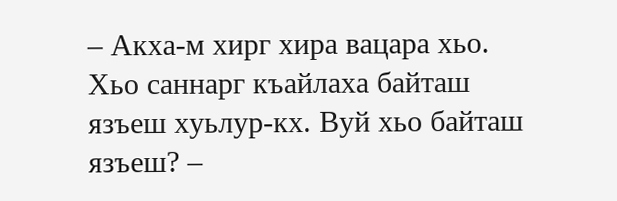– Акха-м хирг хира вацара хьо. Хьо саннарг къайлаха байташ язъеш хуьлур-кх. Вуй хьо байташ язъеш? –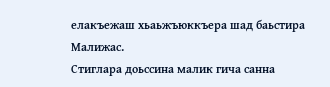елакъежаш хьаьжъюккъера шад баьстира Малижас.
Стиглара доьссина малик гича санна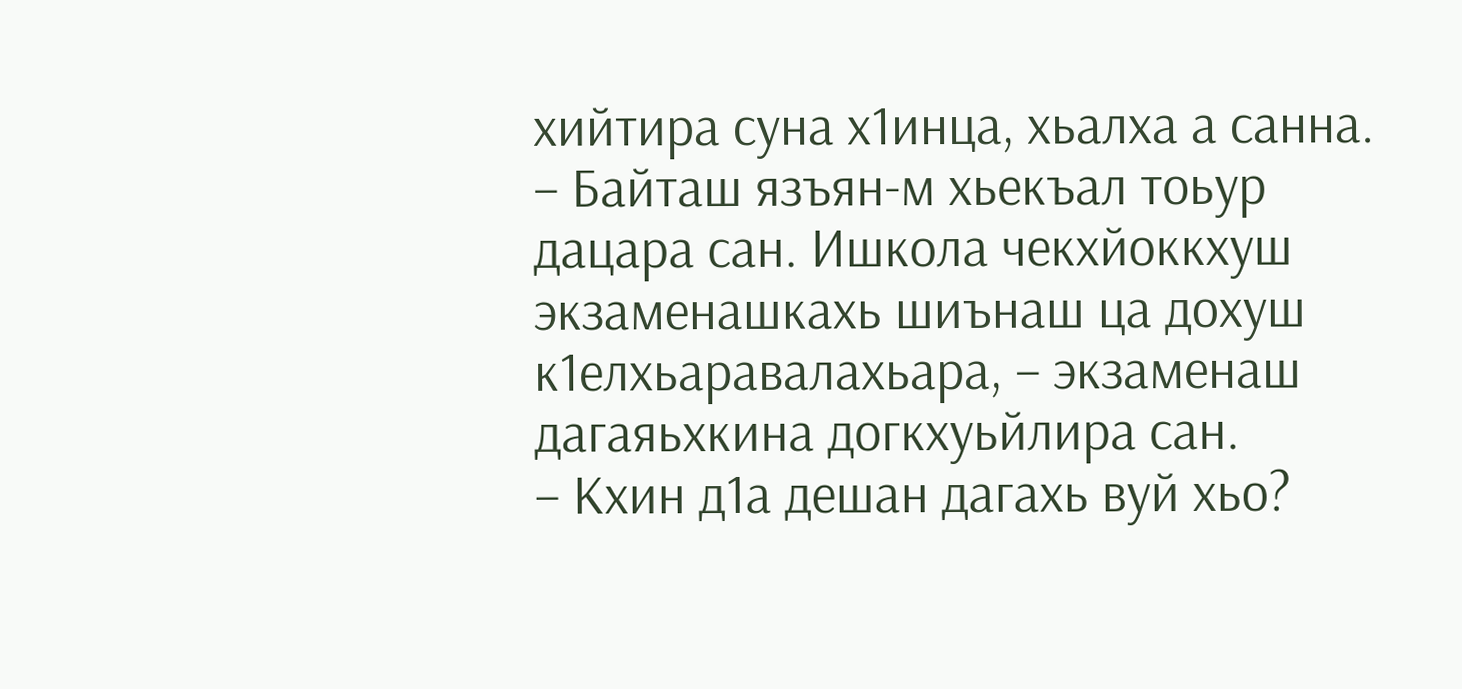хийтира суна х1инца, хьалха а санна.
– Байташ язъян-м хьекъал тоьур дацара сан. Ишкола чекхйоккхуш экзаменашкахь шиънаш ца дохуш к1елхьаравалахьара, – экзаменаш дагаяьхкина догкхуьйлира сан.
– Кхин д1а дешан дагахь вуй хьо?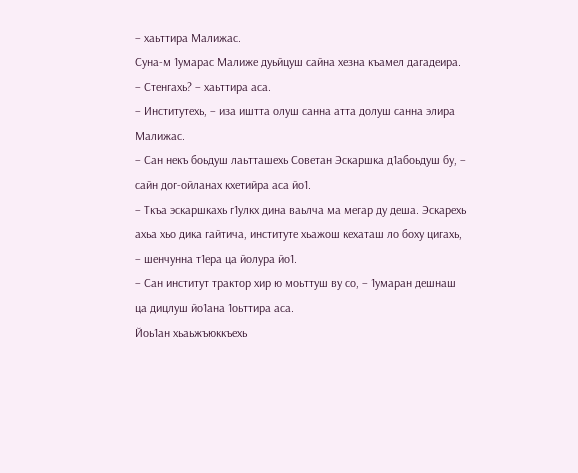– хаьттира Малижас.
Суна-м 1умарас Малиже дуьйцуш сайна хезна къамел дагадеира.
– Стенгахь? – хаьттира аса.
– Институтехь, – иза иштта олуш санна атта долуш санна элира Малижас.
– Сан некъ боьдуш лаьтташехь Советан Эскаршка д1абоьдуш бу, – сайн дог-ойланах кхетийра аса йо1.
– Ткъа эскаршкахь г1улкх дина ваьлча ма мегар ду деша. Эскарехь ахьа хьо дика гайтича, институте хьажош кехаташ ло боху цигахь, – шенчунна т1ера ца йолура йо1.
– Сан институт трактор хир ю моьттуш ву со, – 1умаран дешнаш ца дицлуш йо1ана 1оьттира аса.
Йоь1ан хьаьжъюккъехь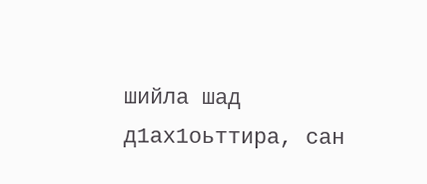шийла шад д1ах1оьттира, сан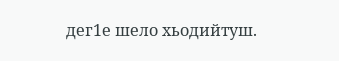дег1е шело хьодийтуш.